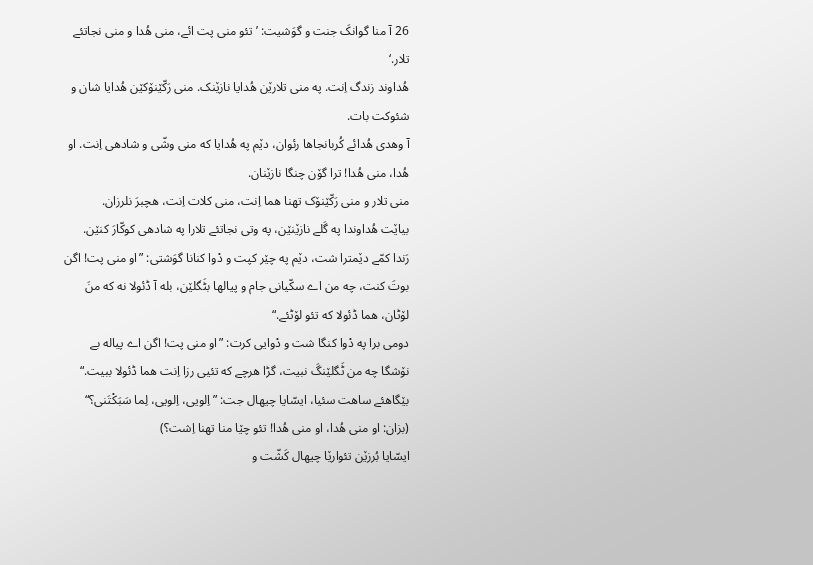26 آ منا گوانکَ جنت و گوَشیت: ’تئو منی پت ائے، منی هُدا و منی نجاتئے تلار.‘
هُداوند زندگ اِنت. په منی تلارێن هُدایا نازێنک. منی رَکّێنۆکێن هُدایا شان و شئوکت بات.
آ وهدی هُدائے کُربانجاها رئوان، دێم په هُدایا که منی وشّی و شادهی اِنت. او هُدا، منی هُدا! ترا گۆن چنگا نازێنان.
منی تلار و منی رَکّێنۆک تهنا هما اِنت، منی کلات اِنت، هچبرَ نلرزان.
بیاێت هُداوندا په گَلے نازێنێن، په وتی نجاتئے تلارا په شادهی کوکّارَ کنێن.
رَندا کمّے دێمترا شت، دێم په چێر کپت و دْوا کنانا گوَشتی: ”او منی پت! اگن بوتَ کنت، چه من اے سکّیانی جام و پیالها بٹَگلێن، بله آ ڈئولا نه که منَ لۆٹان، هما ڈئولا که تئو لۆٹئے.“
دومی برا په دْوا کنگا شت و دْوایی کرت: ”او منی پت! اگن اے پیاله بے نۆشگا چه من ٹَگلێنگَ نبیت، گڑا هرچے که تئیی رزا اِنت هما ڈئولا ببیت.“
بێگاهئے ساهت سئیا، ایسّایا چیهال جت: ”اِلویی، اِلویی، لِما سَبَکْتَنی؟“ (بزان: او منی هُدا، او منی هُدا! تئو چێا منا تهنا اِشت؟)
ایسّایا بُرزێن تئوارێا چیهال کَشّت و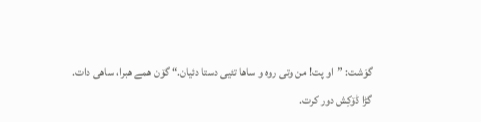گوَشت: ”او پت! من وتی روه و ساها تئیی دستا دئیان.“ گۆن همے هبرا، ساهی دات.
گڑا ڈۆکِش دور کرت.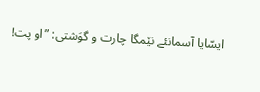ایسّایا آسمانئے نێمگا چارت و گوَشتی: ”او پت!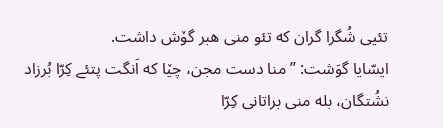تئیی شُگرا گران که تئو منی هبر گۆش داشت.
ایسّایا گوَشت: ”منا دست مجن، چێا که اَنگت پتئے کِرّا بُرزاد نشُتگان، بله منی براتانی کِرّا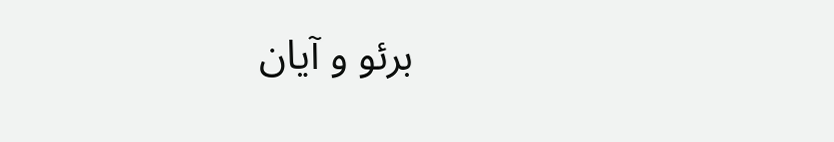برئو و آیان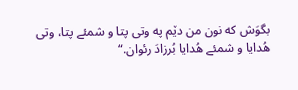بگوَش که نون من دێم په وتی پتا و شمئے پتا، وتی هُدایا و شمئے هُدایا بُرزادَ رئوان.“